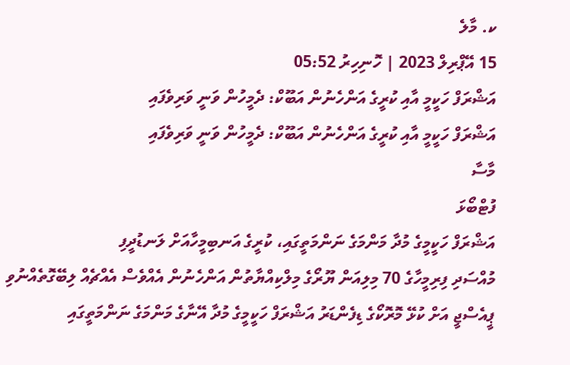ކ. މާލެ
15 އޭޕްރިލް 2023 | ހޮނިހިރު 05:52
އަޝްރަފް ހަކީމީ އާއި ކުރީގެ އަންހެނުން އަބޫކް: ދެމީހުން ވަނީ ވަރިވެފައި
އަޝްރަފް ހަކީމީ އާއި ކުރީގެ އަންހެނުން އަބޫކް: ދެމީހުން ވަނީ ވަރިވެފައި
މާސާ
ފުޓްބޯޅަ
އަޝްރަފް ހަކީމީގެ މުދާ މަންމަގެ ނަންމަތީގައި، ކުރީގެ އަނބިމީހާއަށް ލަނޑުދީފި
މުއްސަދި ފިރިމީހާގެ 70 މިލިއަން ޔޫރޯގެ މިލްކިއްޔާތުން އަންހެނުން އެއްވެސް އެއްޗެއް ލިބޭގޮތެއްނުވި
ޕީއެސްޖީ އަށް ކުޅޭ މޮރޮކޯގެ ޑިފެންޑަރު އަޝްރަފް ހަކީމީގެ މުދާ އޭނާގެ މަންމަގެ ނަންމަތީގައި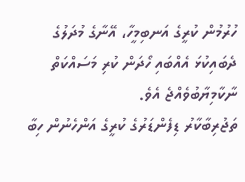ހުރުމުން ކުރީގެ އަނބިމީހާ، އޭނާގެ މުދަލުގެ ދެބައިކުޅަ އެއްބައި ހޯދަން ކުރި މަސައްކަތް ނާކާމިޔާބުވެއްޖެ އެވެ.
ތަޖުރިބާކާރު ޑިފެންޑަރުގެ ކުރީގެ އަންހެނުން ހިބާ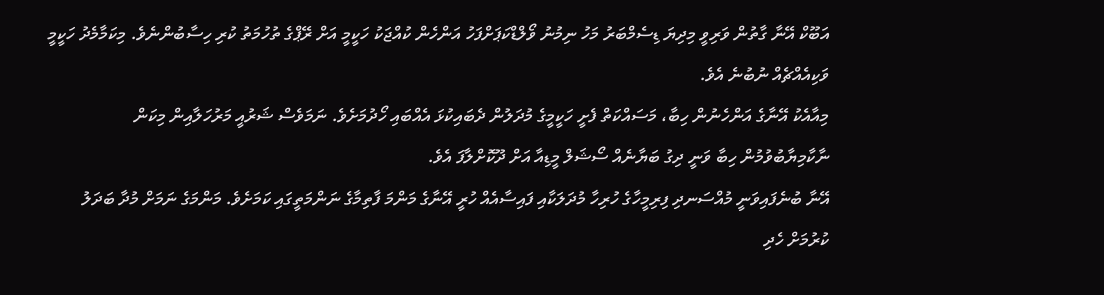އަބޫކް އޭނާ ގާތުން ވަރިވީ މިދިޔަ ޑިސެމްބަރު މަހު ނިމުނު ވޯލްޑްކަޕަށްފަހު އަންހެން ކުއްޖަކު ހަކީމީ އަށް ރޭޕްގެ ތުހުމަތު ކުރި ހިސާބުންނެވެ. މިކަމާމެދު ހަކީމީ ވަކިއެއްޗެއް ނުބުނެ އެވެ.
މިއާއެކު އޭނާގެ އަންހެނުން ހިބާ، މަސައްކަތް ފެށީ ހަކީމީގެ މުދަލުން ދެބައިކުޅަ އެއްބައި ހޯދުމަށެވެ. ނަމަވެސް ޝަރުއީ މަރުހަލާއިން މިކަން ނާކާމިޔާބުވުމުން ހިބާ ވަނީ ދިގު ބަޔާނެއް ސޯޝަލް މީޑިއާ އަށް ދޫކޮށްލާފަ އެވެ.
އޭނާ ބުނެފައިވަނީ މުއްސަނދި ފިރިމީހާގެ ހުރިހާ މުދަލަކާއި ފައިސާއެއް ހުރީ އޭނާގެ މަންމަ ފާތިމާގެ ނަންމަތީގައި ކަމަށެވެ. މަންމަގެ ނަމަށް މުދާ ބަދަލު ކުރުމަށް ހެދި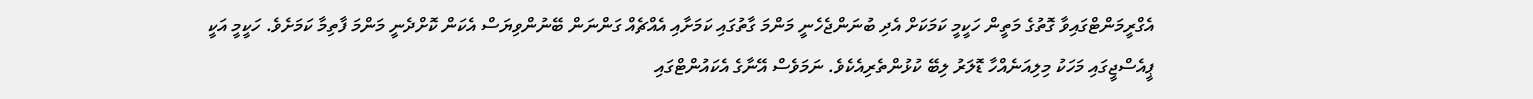އެގްރީމަންޓްގައިވާ ގޮތުގެ މަތީން ހަކީމީ ކަމަކަށް އެދި ބުނަންޖެހެނީ މަންމަ ގާތުގައި ކަމަށާއި އެއްޗެއް ގަންނަން ބޭނުންވިޔަސް އެކަން ކޮށްދެނީ މަންމަ ފާތިމާ ކަމަށެވެ. ހަކީމީ އަކީ ޕީއެސްޖީގައި މަހަކު މިލިއަނެއްހާ ޑޮލަރު ލިބޭ ކުޅުންތެރިއެކެވެ. ނަމަވެސް އޭނާގެ އެކައުންޓްގައި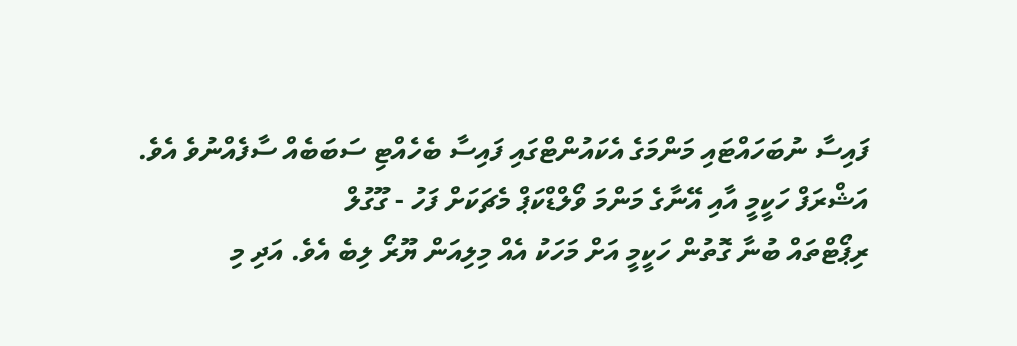ފައިސާ ނުބަހައްޓައި މަންމަގެ އެކައުންޓްގައި ފައިސާ ބެހެއްޓި ސަބަބެއް ސާފެއްނުވެ އެވެ.
އަޝްރަފް ހަކީމީ އާއި އޭނާގެ މަންމަ ވޯލްޑްކަޕް މެޗަކަށް ފަހު - ގޫގުލް
ރިޕޯޓްތައް ބުނާ ގޮތުން ހަކީމީ އަށް މަހަކު އެއް މިލިއަން ޔޫރޯ ލިބެ އެވެ. އަދި މި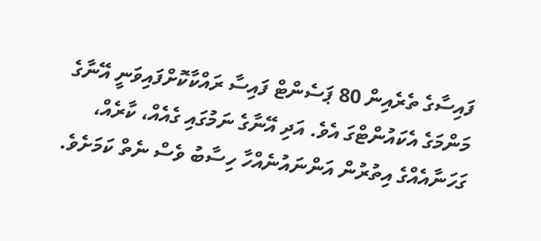ފައިސާގެ ތެރެއިން 80 ޕަސެންޓް ފައިސާ ރައްކާކޮށްފައިވަނީ އޭނާގެ މަންމަގެ އެކައުންޓްގަ އެވެ. އަދި އޭނާގެ ނަމުގައި ގެއެއް، ކާރެއް، ގަހަނާއެއްގެ އިތުރުން އަންނައުނެއްހާ ހިސާބު ވެސް ނެތް ކަމަށެވެ.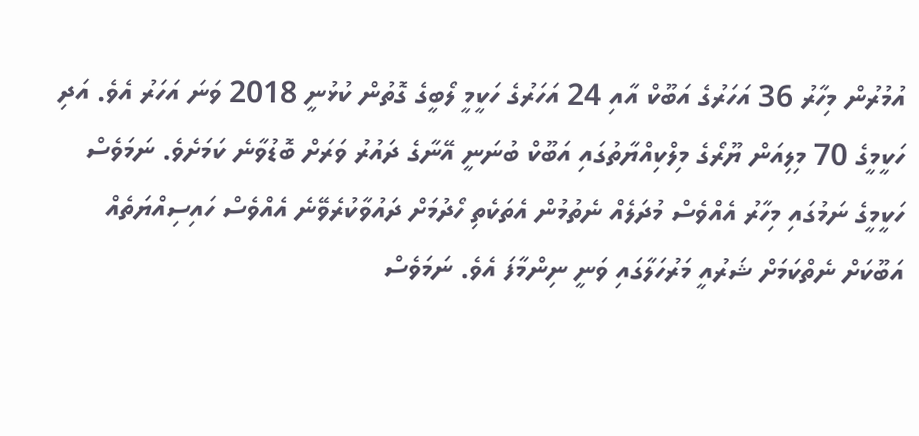އުމުރުން މިހާރު 36 އަހަރުގެ އަބޫކް އާއި 24 އަހަރުގެ ހަކީމީ ލޯބީގެ ގޮތުން ކުޅުނީ 2018 ވަނަ އަހަރު އެވެ. އަދި ހަކީމީގެ 70 މިލިއަން ޔޫރޯގެ މިލްކިއްޔާތުގައި އަބޫކް ބުނަނީ އޭނާގެ ދައުރު ވަރަށް ބޮޑުވާނެ ކަމަށެވެ. ނަމަވެސް ހަކީމީގެ ނަމުގައި މިހާރު އެއްވެސް މުދަލެއް ނެތުމުން އެތަކެތި ހޯދުމަށް ދައުވާކުރެވޭނެ އެއްވެސް ހައިސިއްޔަތެއް އަބޫކަށް ނެތްކަމަށް ޝަރުއީ މަރުހަލާގައި ވަނީ ނިންމާފަ އެވެ. ނަމަވެސް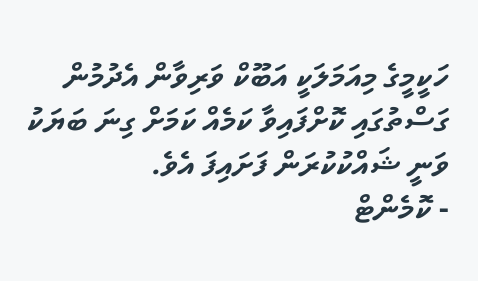ހަކީމީގެ މިއަމަލަކީ އަބޫކް ވަރިވާން އެދުމުން ގަސްތުގައި ކޮށްފައިވާ ކަމެއް ކަމަށް ގިނަ ބަޔަކު ވަނީ ޝައްކުކުރަން ފަށައިފަ އެވެ.
- ކޮމެންޓް